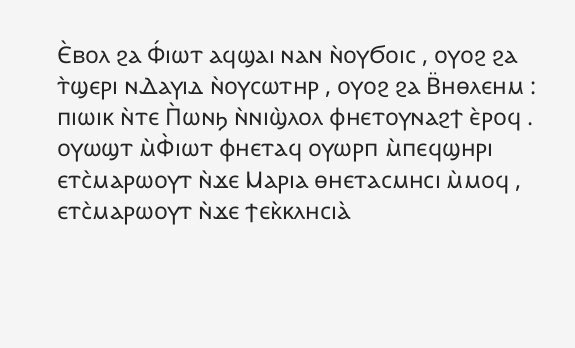Ⲉ̀ⲃⲟⲗ ϩⲁ Ⲫ́ⲓⲱⲧ ⲁϥϣⲁⲓ ⲛⲁⲛ ⲛ̀ⲟⲩϬⲟⲓⲥ , ⲟⲩⲟϩ ϩⲁ ⲧ̀ϣⲉⲣⲓ ⲛⲆⲁⲩⲓⲇ ⲛ̀ⲟⲩⲥⲱⲧⲏⲣ , ⲟⲩⲟϩ ϩⲁ Ⲃ̈ⲏⲑⲗⲉⲏⲙ : ⲡⲓⲱⲓⲕ ⲛ̀ⲧⲉ Ⲡ̀ⲱⲛϧ ⲛ̀ⲛⲓϣ̀ⲗⲟⲗ ⲫⲏⲉⲧⲟⲩⲛⲁϩϯ ⲉ̀ⲣⲟϥ .
ⲟⲩⲱϣⲧ ⲙ̀Ⲫ̀ⲓⲱⲧ ⲫⲏⲉⲧⲁϥ ⲟⲩⲱⲣⲡ ⲙ̀ⲡⲉϥϣⲏⲣⲓ
ⲉⲧⲥ̀ⲙⲁⲣⲱⲟⲩⲧ ⲛ̀ϫⲉ Ⲙⲁⲣⲓⲁ ⲑⲏⲉⲧⲁⲥⲙⲏⲥⲓ ⲙ̀ⲙⲟϥ , ⲉⲧⲥ̀ⲙⲁⲣⲱⲟⲩⲧ ⲛ̀ϫⲉ ϯⲉⲕ̀ⲕⲗⲏⲥⲓⲁ̀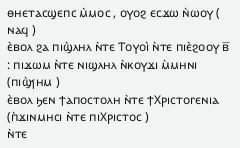ⲑⲏⲉⲧⲁⲥϣⲉⲡⲥ ⲙ̀ⲙⲟⲥ , ⲟⲩⲟϩ ⲉⲥϫⲱ ⲛ̀ⲱⲟⲩ ( ⲛⲁϥ )
ⲉ̀ⲃⲟⲗ ϩⲁ ⲡⲓϣ̀ⲗⲏⲗ ⲛ̀ⲧⲉ Ⲧⲟⲩⲟⲓ̀ ⲛ̀ⲧⲉ ⲡⲓⲉ̀ϩⲟⲟⲩ ⲃ̅ : ⲡⲓϫⲱⲙ ⲛ̀ⲧⲉ ⲛⲓϣⲗⲏⲗ ⲛ̀ⲕⲟⲩϫⲓ ⲙ̀ⲙⲏⲛⲓ (ⲡⲓϣ̀ⳕⲏⲙ )
ⲉ̀ⲃⲟⲗ ϧⲉⲛ ϯⲁⲡⲟⲥⲧⲟⲗⲏ ⲛ̀ⲧⲉ ϯⲬⲣⲓⲥⲧⲟⲅⲉⲛⲓⲁ (ⲡ̀ϫⲓⲛⲙⲏⲥⲓ ⲛ̀ⲧⲉ ⲡⲓⲬⲣⲓⲥⲧⲟⲥ )
ⲛ̀ⲧⲉ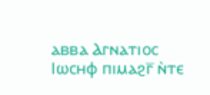ⲁⲃⲃⲁ Ⲁⲅⲛⲁⲧⲓⲟⲥ Ⲓⲱⲥⲏⲫ ⲡⲓⲙⲁϩⲅ̅ ⲛ̀ⲧⲉ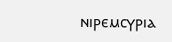ⲛⲓⲣⲉⲙⲥⲩⲣⲓⲁ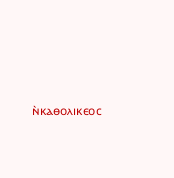ⲛ̀ⲕⲁⲑⲟⲗⲓⲕⲉⲟⲥ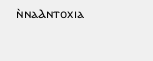ⲛ̀ⲛⲁⲀⲛⲧⲟⲭⲓⲁ